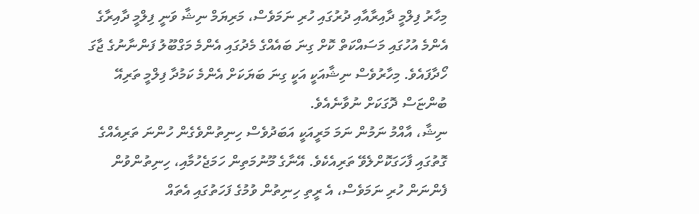މިހާރު ފިލްމީ ދާއިރާއާއި ދުރުގައި ހުރި ނަމަވެސް، މަރިޔަމް ނިޝާ ވަނީ ފިލްމީ ދާއިރާގެ އެންމެ އުހުގައި މަސައްކަތް ކޮށް ގިނަ ބައެއްގެ މެދުގައި އެންމެ މަގްބޫލު ފަންނާނުގެ ޖާގަ ހޯދާފައެވެ. މިހާރުވެސް ނިޝާއަކީ އަކީ ގިނަ ބަޔަކަށް އެންމެ ކަމުދާ ފިލްމީ ތަރިއޭ ބުންޏަސް ދޮގަކަށް ނުވާނެއެވެ.
ނިޝާ، އާއްމު ނަމުން ނަމަ މަރީއަކީ އަބަދުވެސް ހިނިތުންވެގެން ހުންނަ ތަރިއެއްގެ ގޮތުގައި ފާހަގަކޮށްލެވޭ ތަރިއެކެވެ. އޭނާގެ މޫނުމަތިން ހަމަޖެހުމާއި، ހިނިތުންވުން ފެންނަން ހުރި ނަމަވެސް، އެ ރީތި ހިނިތުން ވުމުގެ ފަހަތުގައި އެތައް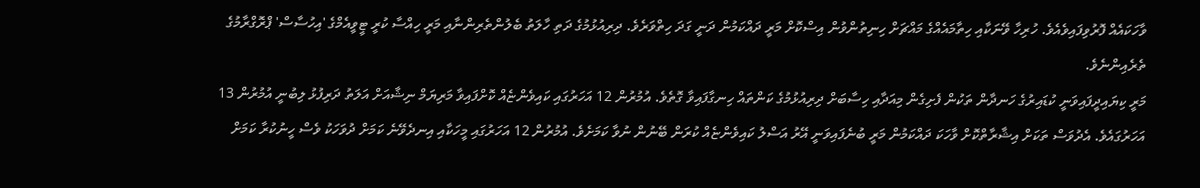ވާހަކައެއް ފޮރުވިފައިވެއެވެ. ހުރިހާ ވޭނަކާއި ހިތާމައެއްގެ މައްޗަށް ހިނިތުންވުން އިސްކޮށް މަރީ ދައްކަމުން ދަނީ ގަދަ ހިތްވަރެވެ. ދިރިއުޅުމުގެ ދަތި ހާލަތު ބެލުންތެރިންނާއި މަރީ ހިއްސާ ކުރީ ޓީވީއެމްގެ 'އިހުސާސް' ޕްރޮގްރާމުގެ ތެރެއިންނެވެ.
މަރީ ކިޔައިދީފައިވަނީ ކުޑައިރުގެ ހަނދާން ތަކުން ފެށިގެން މިއަދާއި ހިސާބަށް ދިރިއުޅުމުގެ ކަންތައް ހިނގާފައިވާ ގޮތެވެ. އުމުރުން 12 އަހަރުގައި ކައިވެންޏެއް ކޮށްފައިވާ މަރިޔަމް ނިޝާއަށް އަލަތު ދަރިފުޅު ލިބުނީ އުމުރުން 13 އަހަރުގައެވެ. އެދުވަސް ތަކަށް އިޝާރާތްކޮށް ވާހަކަ ދައްކަމުން މަރީ ބުނެފައިވަނީ އޭރު އަސްލު ކައިވެންޏެއް ކުރަން ބޭނުން ނުވާ ކަމަށެވެ. އުމުރުން 12 އަހަރުގައި މީހަކާއި އިނދެވޭނެ ކަމަށް ދުވަހަކު ވެސް ހީނުކުރާ ކަމަށް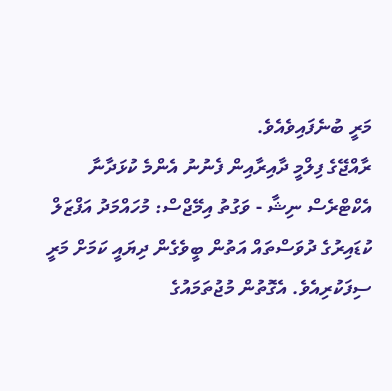މަރީ ބުނެފައިވެއެވެ.
ރާއްޖޭގެ ފިލްމީ ދާއިރާއިން ފެނުނު އެންމެ ކުޅަދާނާ އެކްޓްރެސް ނިޝާ - ވަގުތު އިމޭޖްސް: މުހައްމަދު އަފްޒަލް
ކުޑައިރުގެ ދުވަސްތައް އަތުން ބީވެގެން ދިޔައީ ކަމަށް މަރީ ސިފަކުރިއެވެ. އެގޮތުން މުޖުތަމައުގެ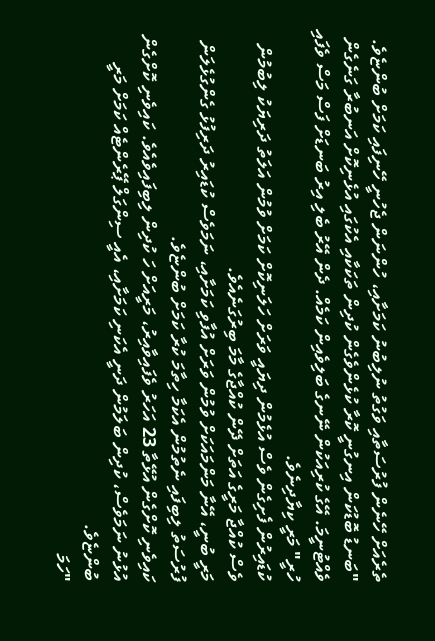ތެރެއަށް ހޭނެން ފުރުސަތާއި ވަގުތު ނުލިބުނު ކަމަށާއި، ހުންނަން ޖެހުނީ ހޭނިފައި ކަމަށް ބުންޏެވެ.
"ބަނޑު ބޮޑުކަން އިނގުނީ ކޮރާ ކުޅެންވެގެން ކުދިން ތަކަކާއި އެކުގައި އުޅެނިކޮށް އަނބުރާ ގަނެގެން ވެއްޓުނީމަ. އޭގެ ކުރިއަކުން ނޭނގެ ބަލިވެއިން ކަމެއް. ދެން އޭރު ބެލި އިރު ބަނޑަށް ފަސް މަސް ވެފައި ހުރީ" މަރީ ކިޔާދިނެވެ.
ކުޑައިރުން ފެށިގެން ވެސް އުޅެމުން ދިޔައީ ވަރަށް ހަލަނިކޮށް ކަމަށް ވުމުން އަލަތު ދަރިޔަކު ލިބުމުން ވެސް ކުއްޖާ މަރީގެ އަތަށް ދޭން ކުއްޖާގެ މާމަ ބިރުގަނެއެވެ.
މަރީ ބުނީ، އޭނާ މަންމައަކަށް ވުމުން ވަރަށް އުފާވި ކަމަށާއި، ނަމަވެސް ކުޑައިރު ދަރިފުޅު ގެންގުޅެލަން ފުރުސަތު ލިބިފައި ނެތުމުން އެކަމާ ހިތާމަ ކުރާ ކަމަށް ބުންޏެވެ.
ކައިވެނި ކޮށްގެން އުޅޭތާ 23 އަހަރު ވެފައިވާއިރު، މަރީއަށް ހަ ކުދިން ލިބިފައިވެއެވެ. ކައިވެނި ކޮށްގެން އުޅުނު ނަމަވެސް، ކުދިން ބަލަމުން ދަނީ އެކަނި ކަމަށާއި، އެއީ ސިންގަލް ޕޭރެންޓެއް ކަމަށް މަރީ ބުންޏެވެ.
"ހަމަ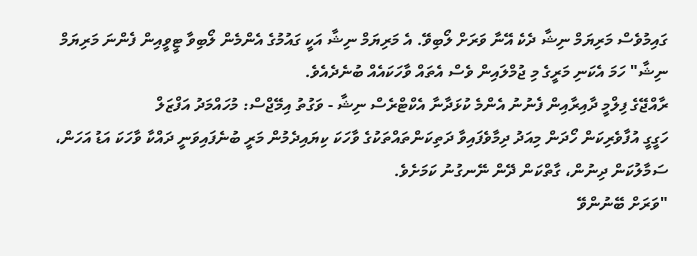ގައިމުވެސް މަރިޔަމް ނިޝާ ދެކެ އޭނާ ވަރަށް ލޯބިވޭ. އެ މަރިޔަމް ނިޝާ އަކީ ގައުމުގެ އެންމެން ލޯބިވާ ޓީވީއިން ފެންނަ މަރިޔަމް ނިޝާ" ހަމަ އެކަނި މަރީގެ މި ޖުމްލައިން ވެސް އެތައް ވާހަކައެއް ބުނެދެއެވެ.
ރާއްޖޭގެ ފިލްމީ ދާއިރާއިން ފެނުނު އެންމެ ކުޅަދާނާ އެކްޓްރެސް ނިޝާ - ވަގުތު އިމޭޖްސް: މުހައްމަދު އަފްޒަލް
ހަގީގީ އުފާވެރިކަން ހޯދަން މިއަދު ދިމާވެފައިވާ ދަތިކަންތައްތަކުގެ ވާހަކަ ކިޔައިދެމުން މަރީ ބުނެފައިވަނީ ދައްކާ ވާހަކަ އަޑު އަހަން، ސަމާލުކަން ދިނުން، ގާތްކަން ދޭން ނޭނގުނު ކަމަށެވެ.
"ވަރަށް ބޭނުންވޭ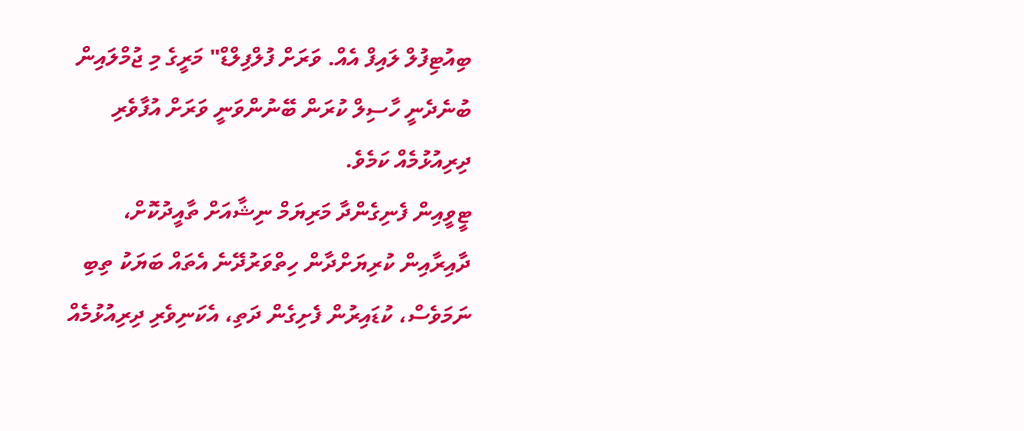ބިއުޓިފުލް ލައިފް އެއް. ވަރަށް ފުލްފިލްޑް" މަރީގެ މި ޖުމްލައިން ބުނެދެނީ ހާސިލް ކުރަން ބޭނުންވަނީ ވަރަށް އުފާވެރި ދިރިއުޅުމެއް ކަމެވެ.
ޓީވީއިން ފެނިގެންދާ މަރިޔަމް ނިޝާއަށް ތާއީދުކޮށް، ދާއިރާއިން ކުރިޔަށްދާން ހިތްވަރުދޭނެ އެތައް ބަޔަކު ތިބި ނަމަވެސް، ކުޑައިރުން ފެށިގެން ދަތި، އެކަނިވެރި ދިރިއުޅުމެއް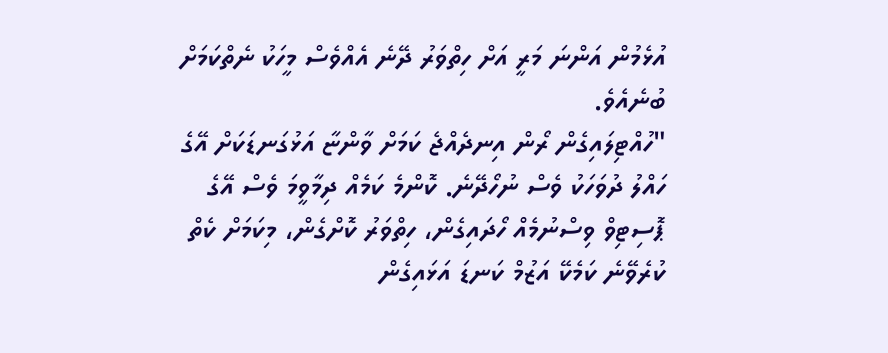އުޅެމުން އަންނަ މަރީ އަށް ހިތްވަރު ދޭނެ އެއްވެސް މީހަކު ނެތްކަމަށް ބުނެއެވެ.
"ހުއްޓިލައިގެން ރޯން އިނދެއްޖެ ކަމަށް ވާންޏާ އަޅުގަނޑަކަށް އޭގެ ހައްލު ދުވަހަކު ވެސް ނުހޯދޭނެ. ކޮންމެ ކަމެއް ދިމާވީމަ ވެސް އޭގެ ޕޮސިޓިވް ވިސްނުމެއް ހޯދައިގެން، ހިތްވަރު ކޮށްގެން، މިކަމަށް ކެތް ކުރެވޭނެ ކަމެކޭ އަޒުމް ކަނޑަ އަޅައިގެން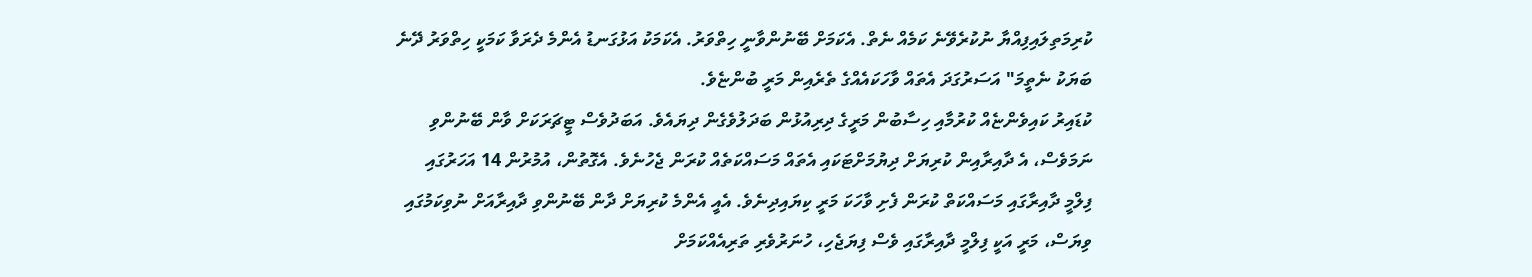ކުރިމަތިލައިފިއްޔާ ނުކުރެވޭނެ ކަމެއް ނެތް. އެކަމަށް ބޭނުންވާނީ ހިތްވަރު. އެކަމަކު އަޅުގަނޑު އެންމެ ދެރަވާ ކަމަކީ ހިތްވަރު ދޭނެ ބަޔަކު ނެތީމަ" އަސަރުގަދަ އެތައް ވާހަކައެއްގެ ތެރެއިން މަރީ ބުންޏެވެ.
ކުޑައިރު ކައިވެންޏެއް ކުރުމާއި ހިސާބުން މަރީގެ ދިރިއުޅުން ބަދަލުވެގެން ދިޔައެވެ. އަބަދުވެސް ޓީޗަރަކަށް ވާން ބޭނުންވި ނަމަވެސް، އެ ދާއިރާއިން ކުރިޔަށް ދިޔުމަށްޓަކައި އެތައް މަސައްކަތެއް ކުރަން ޖެހުނެވެ. އެގޮތުން، އުމުރުން 14 އަހަރުގައި ފިލްމީ ދާއިރާގައި މަސައްކަތް ކުރަން ފެށި ވާހަކަ މަރީ ކިޔައިދިނެވެ. އެއީ އެންމެ ކުރިޔަށް ދާން ބޭނުންވި ދާއިރާއަށް ނުވިކަމުގައި ވިޔަސް، މަރީ އަކީ ފިލްމީ ދާއިރާގައި ވެސް ފިޔަޖެހި، ހުނަރުވެރި ތަރިއެއްކަމަށް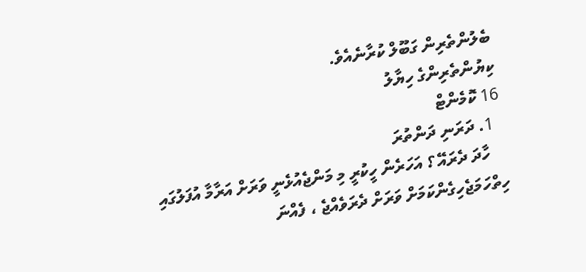ބެލުންތެރިން ގަބޫލް ކުރާނެއެވެ.
ކިޔުންތެރިންގެ ހިޔާލު
16 ކޮމެންޓް
  1. ދަރަނި ދަންތުރަ
    ހާދަ ދެރައޭ ؟ އަހަރެން ހީކުރީ މި މަންޖެއުޅެނީ ވަރަށް އަރާމާ އުފަލުގައި ހިތްހަމަޖެހިގެންކަމަށް ވަރަށް ދެރަވެއްޖެ ، ފެއްނަ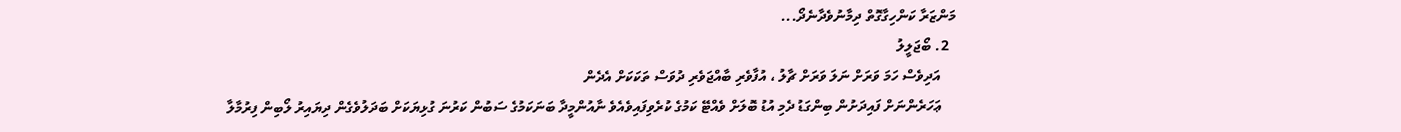މަންޒަރާ ކަންހިގާގޮތް ދިމާނުވެދާނެދޯ...
  2. ބޯޖަލީލު
    އަދިވެސް ހަމަ ވަރަށް ނަލަ ވަރަށް ޗާލު ، އުފާވެރި ބާއްޖަވެރި ދުވަސް ތަކަކަށް އެދެން
    ޢަހަރެންނަށް ފައިދަށުން ބިންގަޑު ދެމި އުޑު ބޮލަށް ވެއްޓޭ ކަމުގެ ކުރެވިފައިވެއެވެ ނާއުންމީދާ ބަނަކަމުގެ ސަބުން ކަރުނަ ގުޅިޔަކަށް ބަދަލުވެގެން ދިޔައިރު ލޯބިން ފިރުމާލާ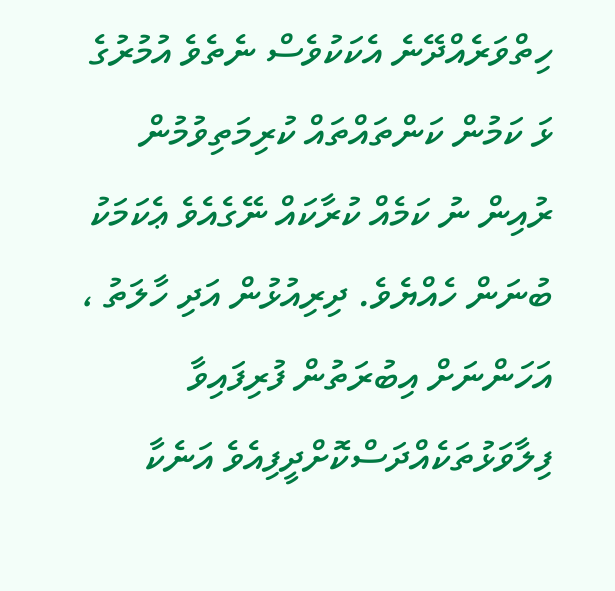ހިތްވަރެއްދޭނެ އެކަކުވެސް ނެތެވެ އުމުރުގެ ޅަ ކަމުން ކަންތައްތައް ކުރިމަތިވުމުން ރުއިން ނު ކަމެއް ކުރާކައް ނޭގެއެވެ ޢެކަމަކު ބުނަން ހެއްޔެވެ. ދިރިއުޅުން އަދި ހާލަތު ، އަހަންނަށް އިބުރަތުން ފުރިފައިވާ ފިލާވަޅުތަކެއްދަސްކޮށްދީފިއެވެ އަނެކާ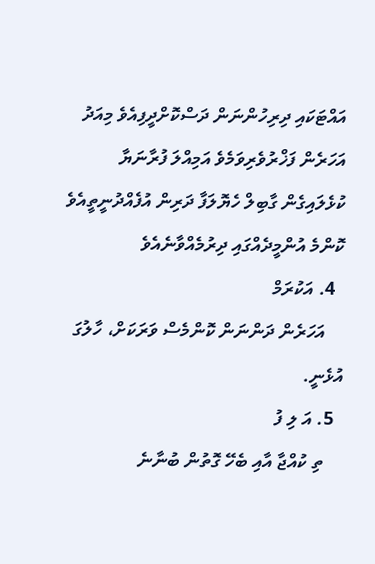އައްޓަކައި ދިރިހުންނަން ދަސްކޮށްދީފިއެވެ މިއަދު އަހަރެން ފަޚްރުވެރިވަމެވެ އަމިއްލަ ފުރާނަޔާ ކުޅެލައިގެން ގާބިލް ހެޔޮލަފާ ދަރިން އުފެއްދުނީތީއެވެ ކޮންމެ އުންމީދެއްގައި ދިރުމެއްވާނެއެވެ
  4. އަކުރަމް
    އަހަރެން ދަންނަން ކޮންމެސް ވަރަކަށް، ހާލުގަ އުޅެނީ.
  5. އަ ލި ފު
    ތި ކުއްޖާ އާއި ބެހޭ ގޮތުން ބުނާނެ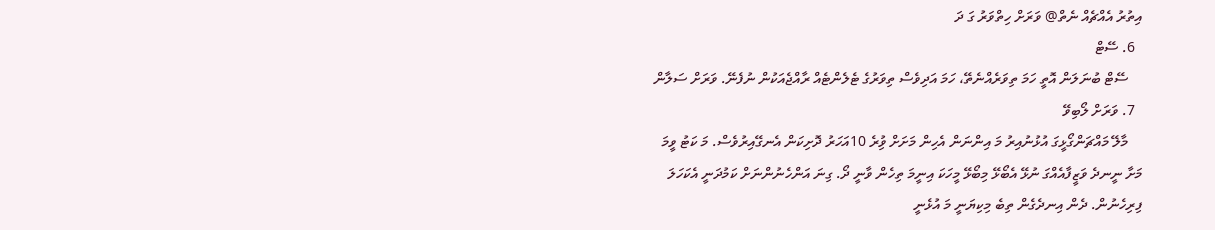އިތުރު އެއްޗެއް ނެތް@ ވަރަށް ހިތްވަރު ގަ ދަ
  6. ސޭޓް
    ސޭޓް ބުނަލަން އޮތީ ހަމަ ތިވަރެއްނެތޭ، ހަމަ އަދިވެސް ތިވަރުގެ ޓެލެންޓެއް ރާއްޖެއަކުން ނުފެނޭ. ވަރަށް ސަލާން
  7. ވަރަށް ލޯބިވޭ
    މާލޭ މައްޗަންގޯޅީގަ އުޅުނުއިރު މަ އިންނަން އެހިން މަށަށް ވިުރެ 10އަހަރު ދޮށިކަން އެނގޭއިރުވެސް. މަ ކަޓު ވީމަ މަށާ ނީނދެ ވަޒީފާއެއްގަ ނުޅޭ އެބޯޅޭ މިބޯޅޭ މީހަކަ އިނީމަ ތިހެން ވާނީ ދޯ. ގިނަ އަންހެނުންނަށް ކަމުދަނީ އެކަހަލަ ފިރިހެނުން. ދެން އިނދެގެން ތިބެ މިކިޔަނީ މަ އުޅެނީ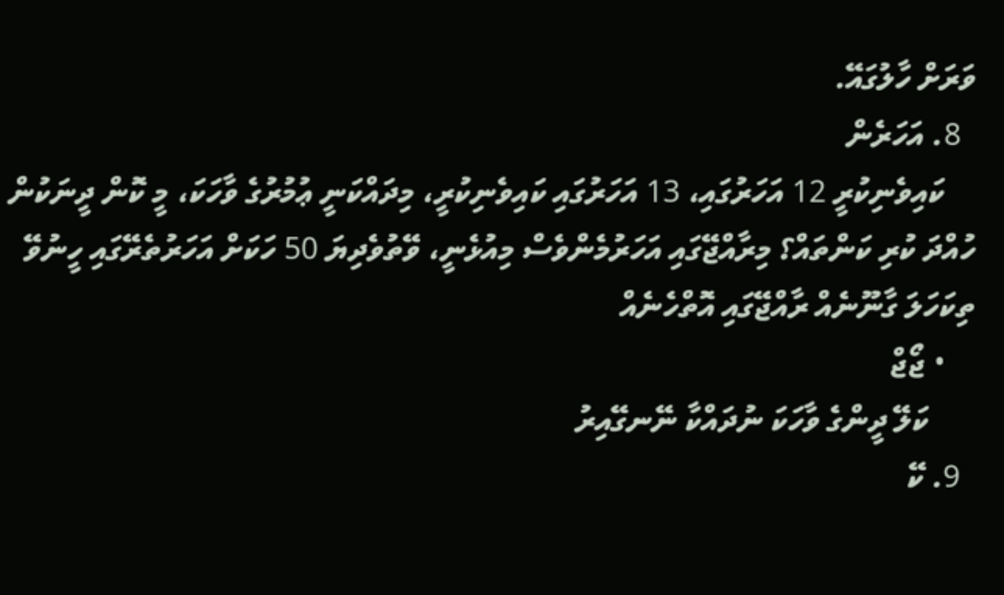ވަރަށް ހާލުގައޭ.
  8. އަހަރެން
    ކައިވެނިކުރީ 12 އަހަރުގައި، 13 އަހަރުގައި ކައިވެނިކުރީ، މިދައްކަނީ ޢުމުރުގެ ވާހަކަ، މީ ކޮން ދީނަކުން ހުއްދަ ކުރި ކަންތައް؟ މިރާއްޖޭގައި އަހަރުމެންވެސް މިއުޅެނީ، ވޭތުވެދިޔަ 50 ހަކަށް އަހަރުތެރޭގައި ހީނުވޭ ތިކަހަލަ ގާނޫނެއް ރާއްޖޭގައި އޮތްހެނެއް
    • ޖޯޖް
      ކަލޭ ދީންގެ ވާހަކަ ނުދައްކާ ނޭނގޭއިރު
  9. ކޭ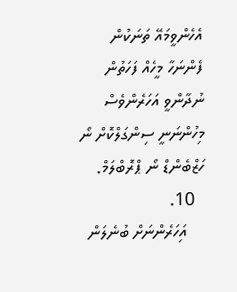އެހެންވީމައޭ ތަނަކުން ފެންނަހާ މީހެއް ފަހަތުން ނުދާންވީ އަހަރެންވެސް މިހުންނަނީ ސިންގަލްކޮށް ނޯ ހަޒްބެންޑް ނޯ ޕްރޮބްލަމް.
  10.
    އަިހަރެންނަށް ބުނެލަން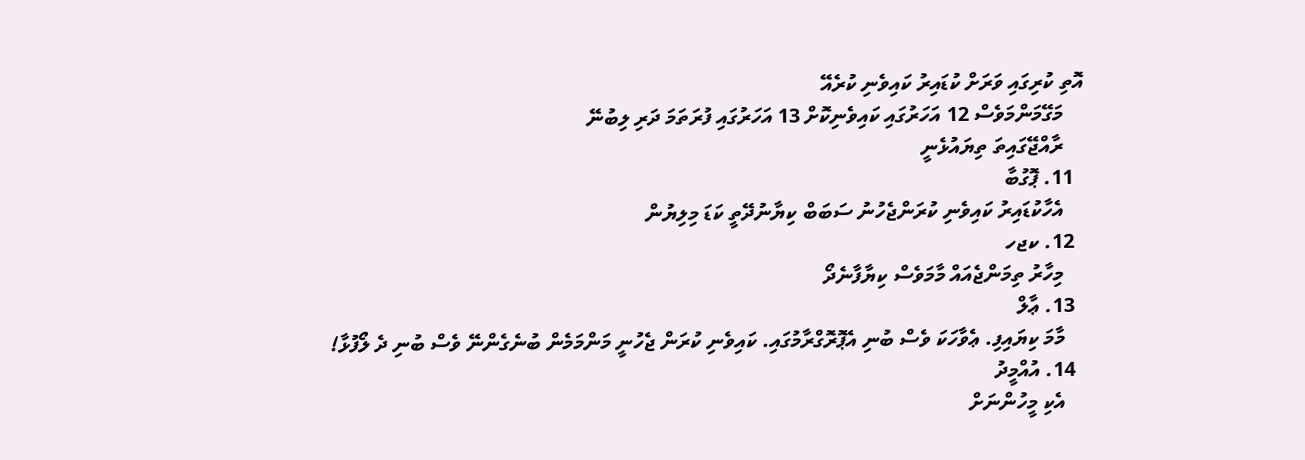އޮތި ކުރިގައި ވަރަށް ކުޑައިރު ކައިވެނި ކުރެއޭ
    މަގޭމަންމަވެސް 12 އަހަރުގައި ކައިވެނިކޮށް 13 އަހަރުގައި ފުރަތަމަ ދަރި ލިބުނޭ
    ރާއްޖޭގައިތަ ތިޔައުޅެނީ
  11. ޕޮގުބާ
    އެހާކުޑައިރު ކައިވެނި ކުރަންޖެހުނު ސަބަބް ކިޔާނުދޭތީ ކަޑަ މިލިޔުން
  12. ކޖހ
    މިހާރު ތިމަންޖެއައް މާމަވެސް ކިޔާފާނެދޯ
  13. ޢާލް
    މާމަ ކިޔައިފި. ޢެވާހަކަ ވެސް ބުނި އެޕޮރޮގްރާމުގައި. ކައިވެނި ކުރަން ޖެހުނީ މަންމަމެން ބުނެގެންނޭ ވެސް ބުނި ދެ ލޯފުޅާ!
  14. އުއްމީދު
    އެކި މީހުންނަށް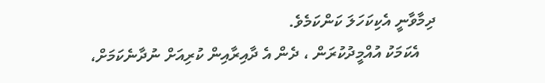ދިމާވާނީ އެކިކަހަލަ ކަންކަމެވެ.
    އެކަމަކު އުއްމީދުކުރަން ، ދެން އެ ދާއިރާއިން ކުރިއަށް ނުދާނެކަމަށް،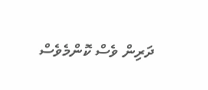ދަރިން ވެސް ކޮންމެވެސް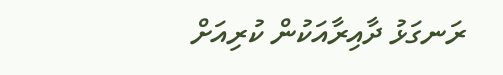ރަނގަޅު ދާއިރާއަކުން ކުރިއަށް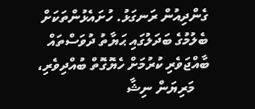ގެންދިއުން ރަނގަޅު. ހުށައެޅުންތަކަށް ބެލުމުގެ ބަދަލުގައި ޙަޔާތު ދުވަސްތައް ބާއްޖަވެރި ކުރުމަށް ހެޔޮގޮތް ބުއްދިވެރި،
    މަރިޔަން ނިޝާ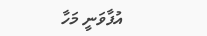އުފާވަނީ މަހާ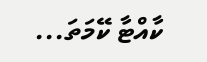ކާއްޓާ ކޭމަތަ...